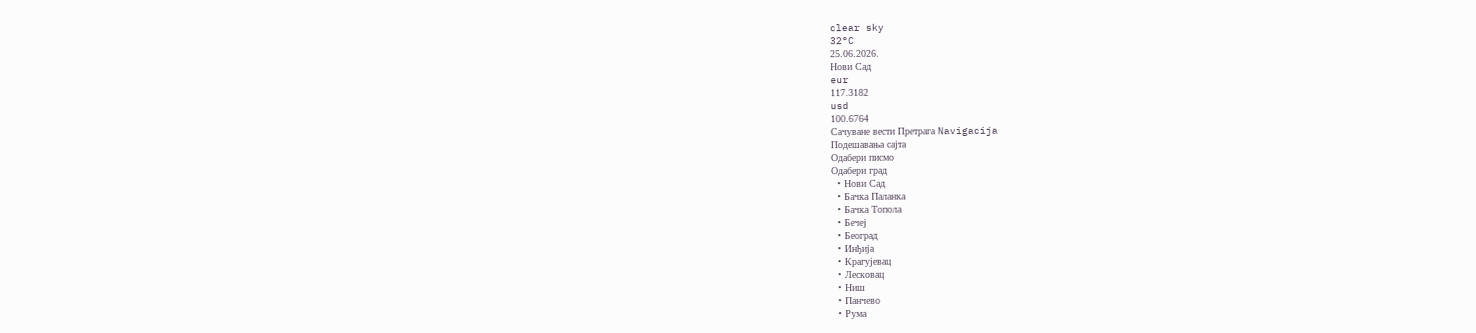clear sky
32°C
25.06.2026.
Нови Сад
eur
117.3182
usd
100.6764
Сачуване вести Претрага Navigacija
Подешавања сајта
Одабери писмо
Одабери град
  • Нови Сад
  • Бачка Паланка
  • Бачка Топола
  • Бечеј
  • Београд
  • Инђија
  • Крагујевац
  • Лесковац
  • Ниш
  • Панчево
  • Рума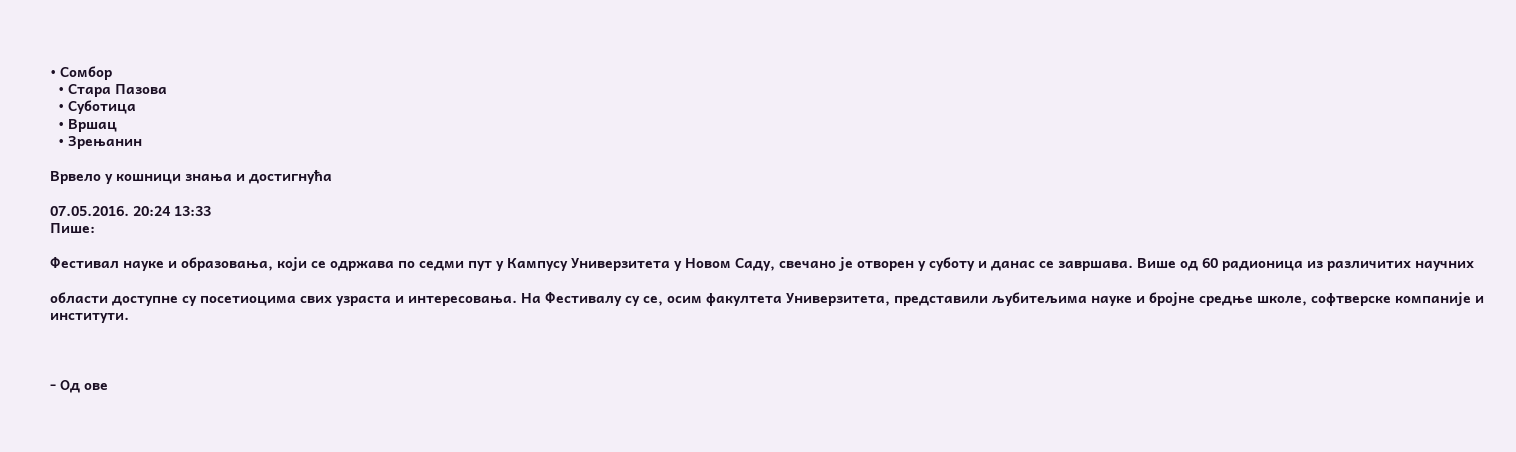• Сомбор
  • Стара Пазова
  • Суботица
  • Вршац
  • Зрењанин

Врвело у кошници знања и достигнућа

07.05.2016. 20:24 13:33
Пише:

Фестивал науке и образовања, који се одржава по седми пут у Кампусу Универзитета у Новом Саду, свечано је отворен у суботу и данас се завршава. Више од 60 радионица из различитих научних

области доступне су посетиоцима свих узраста и интересовања. На Фестивалу су се, осим факултета Универзитета, представили љубитељима науке и бројне средње школе, софтверске компаније и институти.



- Од ове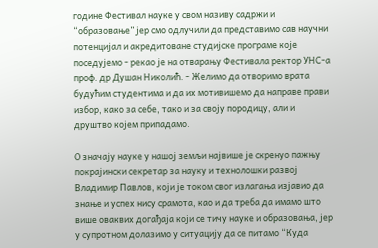године Фестивал науке у свом називу садржи и “образовање” јер смо одлучили да представимо сав научни потенцијал и акредитоване студијске програме које поседујемо - рекао је на отварању Фестивала ректор УНС-а проф. др Душан Николић. - Желимо да отворимо врата будућим студентима и да их мотивишемо да направе прави избор, како за себе, тако и за своју породицу, али и друштво којем припадамо.

О значају науке у нашој земљи највише је скренуо пажњу покрајински секретар за науку и технолошки развој Владимир Павлов, који је током свог излагања изјавио да знање и успех нису срамота, као и да треба да имамо што више оваквих догађаја који се тичу науке и образовања, јер у супротном долазимо у ситуацију да се питамо “Куда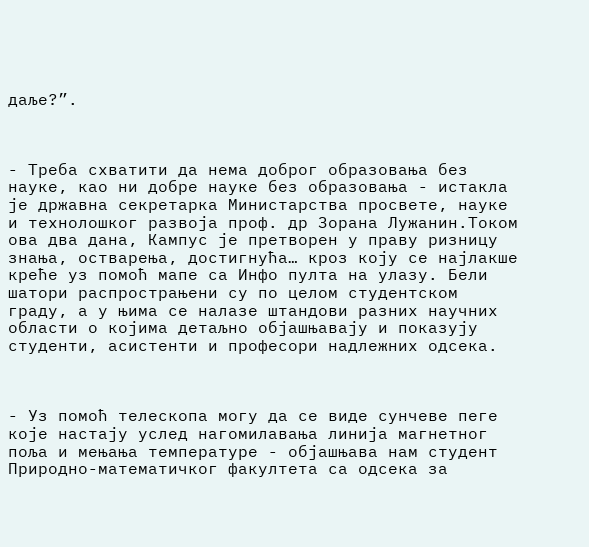даље?”.



- Треба схватити да нема доброг образовања без науке, као ни добре науке без образовања - истакла је државна секретарка Министарства просвете, науке и технолошког развоја проф. др Зорана Лужанин.Током ова два дана, Кампус је претворен у праву ризницу знања, остварења, достигнућа… кроз коју се најлакше креће уз помоћ мапе са Инфо пулта на улазу. Бели шатори распрострањени су по целом студентском граду, а у њима се налазе штандови разних научних области о којима детаљно објашњавају и показују студенти, асистенти и професори надлежних одсека.



- Уз помоћ телескопа могу да се виде сунчеве пеге које настају услед нагомилавања линија магнетног поља и мењања температуре - објашњава нам студент Природно-математичког факултета са одсека за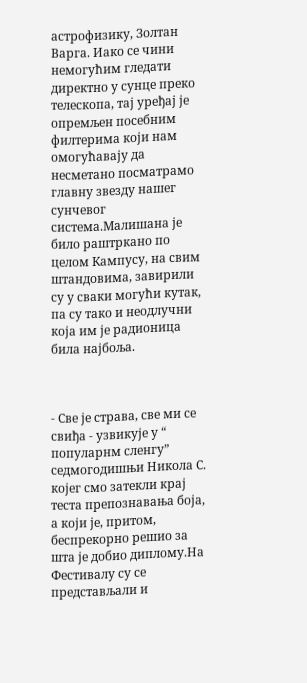астрофизику, Золтан Варга. Иако се чини немогућим гледати директно у сунце преко телескопа, тај уређај је опремљен посебним филтерима који нам омогућавају да несметано посматрамо главну звезду нашег сунчевог система.Малишана је било раштркано по целом Кампусу, на свим штандовима, завирили су у сваки могући кутак, па су тако и неодлучни која им је радионица била најбоља.



- Све је страва, све ми се свиђа - узвикује у “ популарнм сленгу” седмогодишњи Никола С. којег смо затекли крај теста препознавања боја, а који је, притом, беспрекорно решио за шта је добио диплому.На Фестивалу су се представљали и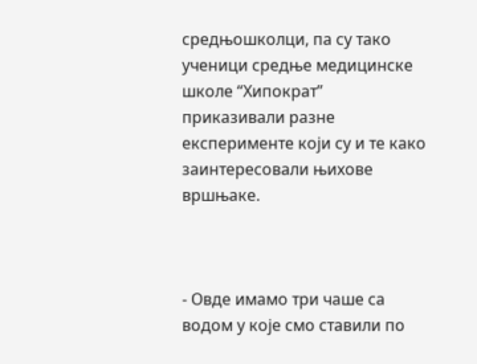средњошколци, па су тако ученици средње медицинске школе “Хипократ” приказивали разне експерименте који су и те како заинтересовали њихове вршњаке.



- Овде имамо три чаше са водом у које смо ставили по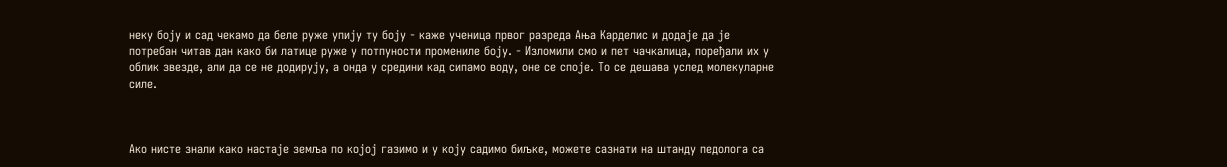неку боју и сад чекамо да беле руже упију ту боју - каже ученица првог разреда Ања Карделис и додаје да је потребан читав дан како би латице руже у потпуности промениле боју. - Изломили смо и пет чачкалица, поређали их у облик звезде, али да се не додирују, а онда у средини кад сипамо воду, оне се споје. То се дешава услед молекуларне силе.



Ако нисте знали како настаје земља по којој газимо и у коју садимо биљке, можете сазнати на штанду педолога са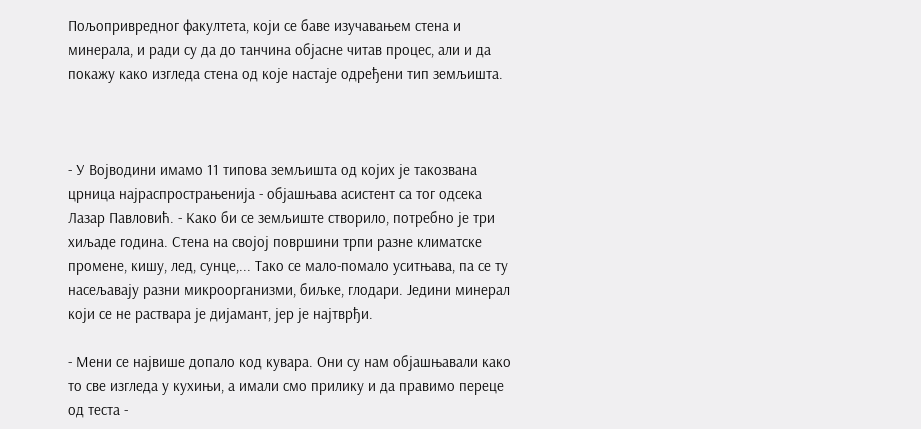Пољопривредног факултета, који се баве изучавањем стена и минерала, и ради су да до танчина објасне читав процес, али и да покажу како изгледа стена од које настаје одређени тип земљишта.



- У Војводини имамо 11 типова земљишта од којих је такозвана црница најраспрострањенија - објашњава асистент са тог одсека Лазар Павловић. - Како би се земљиште створило, потребно је три хиљаде година. Стена на својој површини трпи разне климатске промене, кишу, лед, сунце,... Тако се мало-помало уситњава, па се ту насељавају разни микроорганизми, биљке, глодари. Једини минерал који се не раствара је дијамант, јер је најтврђи.

- Мени се највише допало код кувара. Они су нам објашњавали како то све изгледа у кухињи, а имали смо прилику и да правимо переце од теста -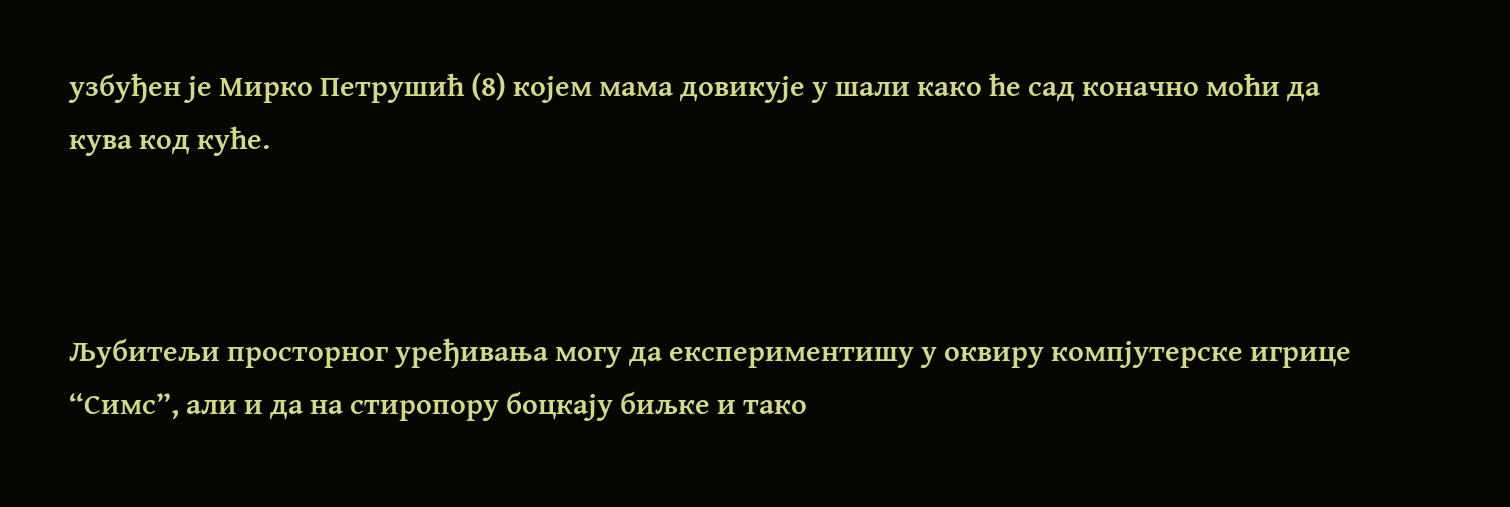узбуђен је Мирко Петрушић (8) којем мама довикује у шали како ће сад коначно моћи да кува код куће.



Љубитељи просторног уређивања могу да експериментишу у оквиру компјутерске игрице “Симс”, али и да на стиропору боцкају биљке и тако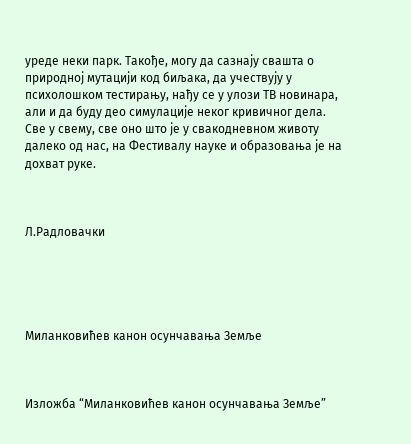уреде неки парк. Такође, могу да сазнају свашта о природној мутацији код биљака, да учествују у психолошком тестирању, нађу се у улози ТВ новинара, али и да буду део симулације неког кривичног дела. Све у свему, све оно што је у свакодневном животу далеко од нас, на Фестивалу науке и образовања је на дохват руке.



Л.Радловачки





Миланковићев канон осунчавања Земље



Изложба “Миланковићев канон осунчавања Земље”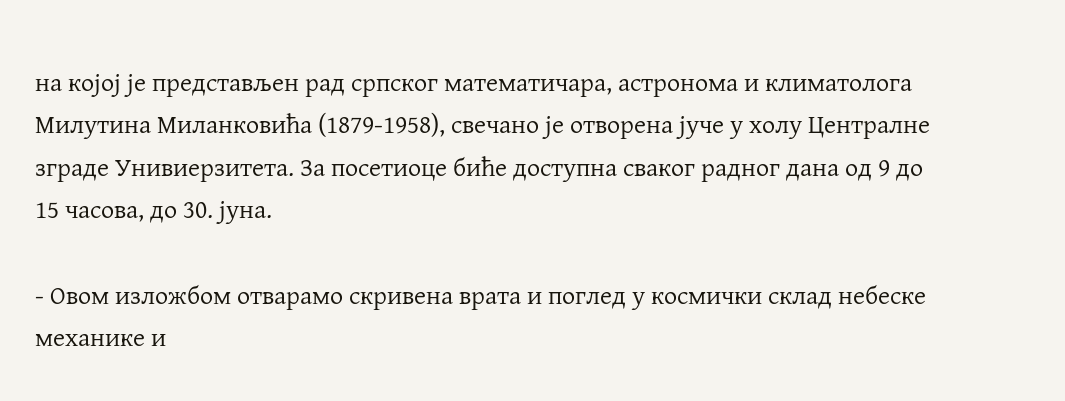на којој је представљен рад српског математичара, астронома и климатолога Милутина Миланковића (1879-1958), свечано је отворена јуче у холу Централне зграде Унивиерзитета. За посетиоце биће доступна сваког радног дана од 9 до 15 часова, до 30. јуна.

- Овом изложбом отварамо скривена врата и поглед у космички склад небеске механике и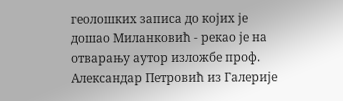геолошких записа до којих је дошао Миланковић - рекао је на отварању аутор изложбе проф. Александар Петровић из Галерије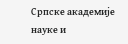Српске академије науке и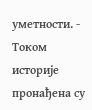уметности. - Током историје пронађена су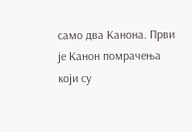само два Канона. Први је Канон помрачења који су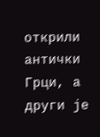открили антички Грци, а други је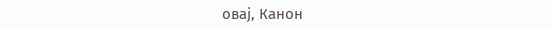овај, Канон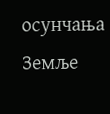осунчања Земље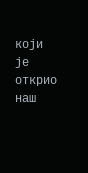који је открио наш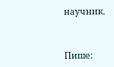научник.



Пише: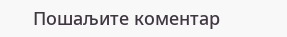Пошаљите коментар